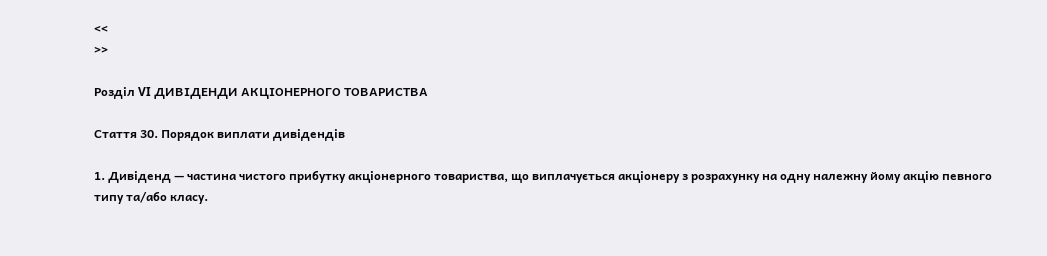<<
>>

Розділ VI ДИВІДЕНДИ АКЦІОНЕРНОГО ТОВАРИСТВА

Стаття 30. Порядок виплати дивідендів

1. Дивіденд — частина чистого прибутку акціонерного товариства, що виплачується акціонеру з розрахунку на одну належну йому акцію певного типу та/або класу.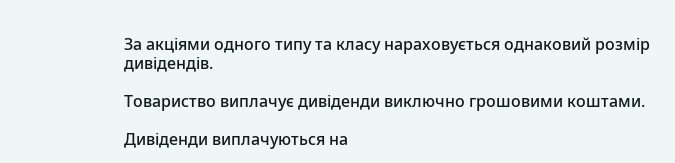За акціями одного типу та класу нараховується однаковий розмір дивідендів.

Товариство виплачує дивіденди виключно грошовими коштами.

Дивіденди виплачуються на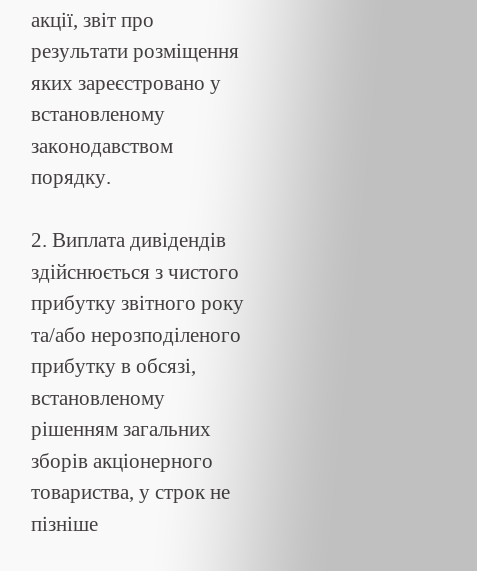акції, звіт про результати розміщення яких зареєстровано у встановленому законодавством порядку.

2. Виплата дивідендів здійснюється з чистого прибутку звітного року та/або нерозподіленого прибутку в обсязі, встановленому рішенням загальних зборів акціонерного товариства, у строк не пізніше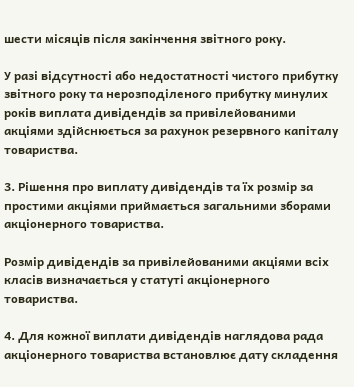шести місяців після закінчення звітного року.

У разі відсутності або недостатності чистого прибутку звітного року та нерозподіленого прибутку минулих років виплата дивідендів за привілейованими акціями здійснюється за рахунок резервного капіталу товариства.

3. Рішення про виплату дивідендів та їх розмір за простими акціями приймається загальними зборами акціонерного товариства.

Розмір дивідендів за привілейованими акціями всіх класів визначається у статуті акціонерного товариства.

4. Для кожної виплати дивідендів наглядова рада акціонерного товариства встановлює дату складення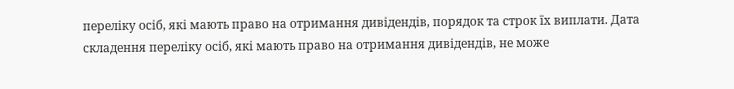переліку осіб, які мають право на отримання дивідендів, порядок та строк їх виплати. Дата складення переліку осіб, які мають право на отримання дивідендів, не може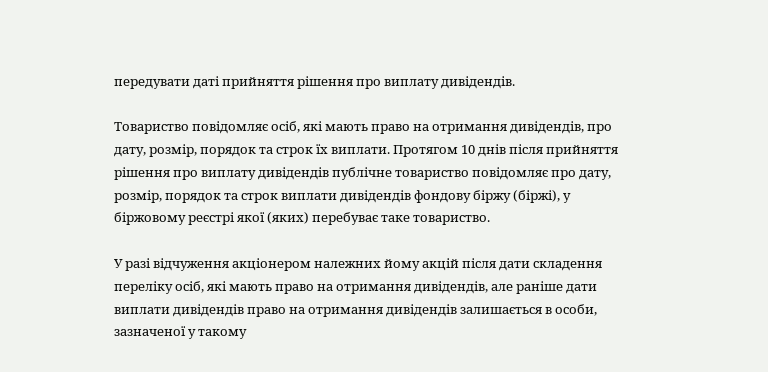передувати даті прийняття рішення про виплату дивідендів.

Товариство повідомляє осіб, які мають право на отримання дивідендів, про дату, розмір, порядок та строк їх виплати. Протягом 10 днів після прийняття рішення про виплату дивідендів публічне товариство повідомляє про дату, розмір, порядок та строк виплати дивідендів фондову біржу (біржі), у біржовому реєстрі якої (яких) перебуває таке товариство.

У разі відчуження акціонером належних йому акцій після дати складення переліку осіб, які мають право на отримання дивідендів, але раніше дати виплати дивідендів право на отримання дивідендів залишається в особи, зазначеної у такому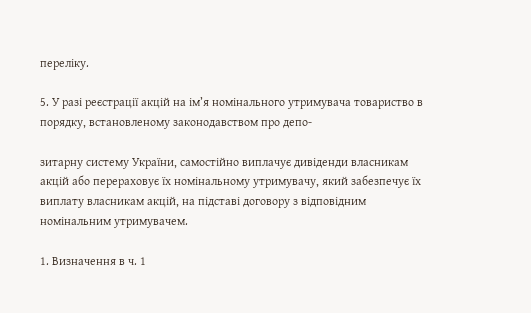переліку.

5. У разі реєстрації акцій на ім’я номінального утримувача товариство в порядку, встановленому законодавством про депо-

зитарну систему України, самостійно виплачує дивіденди власникам акцій або перераховує їх номінальному утримувачу, який забезпечує їх виплату власникам акцій, на підставі договору з відповідним номінальним утримувачем.

1. Визначення в ч. 1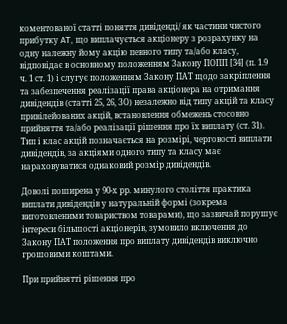коментованої статті поняття дивіденді/ як частини чистого прибутку AT, що виплачується акціонеру з розрахунку на одну належну йому акцію певного типу та/або класу, відповідає в основному положенням Закону ПОПП [34] (п. 1.9 ч. 1 ст. 1) і слугує положенням Закону ПАТ щодо закріплення та забезпечення реалізації права акціонера на отримання дивідендів (статті 25, 26, ЗО) незалежно від типу акцій та класу привілейованих акцій, встановлення обмежень стосовно прийняття та/або реалізації рішення про їх виплату (ст. 31). Тип і клас акцій позначається на розмірі, черговості виплати дивідендів, за акціями одного типу та класу має нараховуватися однаковий розмір дивідендів.

Доволі поширена у 90-х рр. минулого століття практика виплати дивідендів у натуральній формі (зокрема виготовленими товариством товарами), що зазвичай порушує інтереси більшості акціонерів, зумовило включення до Закону ПАТ положення про виплату дивідендів виключно грошовими коштами.

При прийнятті рішення про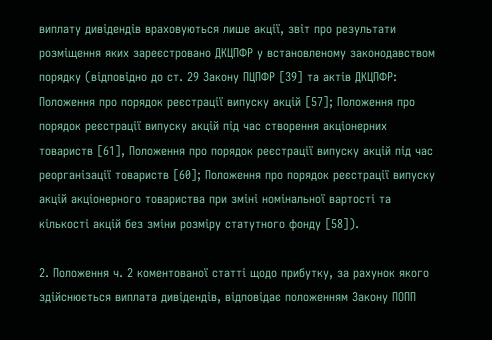виплату дивідендів враховуються лише акції, звіт про результати розміщення яких зареєстровано ДКЦПФР у встановленому законодавством порядку (відповідно до ст. 29 Закону ПЦПФР [39] та актів ДКЦПФР: Положення про порядок реєстрації випуску акцій [57]; Положення про порядок реєстрації випуску акцій під час створення акціонерних товариств [61], Положення про порядок реєстрації випуску акцій під час реорганізації товариств [60]; Положення про порядок реєстрації випуску акцій акціонерного товариства при зміні номінальної вартості та кількості акцій без зміни розміру статутного фонду [58]).

2. Положення ч. 2 коментованої статті щодо прибутку, за рахунок якого здійснюється виплата дивідендів, відповідає положенням Закону ПОПП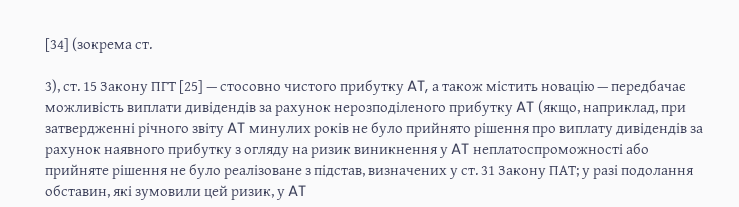[34] (зокрема ст.

3), ст. 15 Закону ПГТ [25] — стосовно чистого прибутку AT, а також містить новацію — передбачає можливість виплати дивідендів за рахунок нерозподіленого прибутку AT (якщо, наприклад, при затвердженні річного звіту AT минулих років не було прийнято рішення про виплату дивідендів за рахунок наявного прибутку з огляду на ризик виникнення у AT неплатоспроможності або прийняте рішення не було реалізоване з підстав, визначених у ст. 31 Закону ПАТ; у разі подолання обставин, які зумовили цей ризик, у AT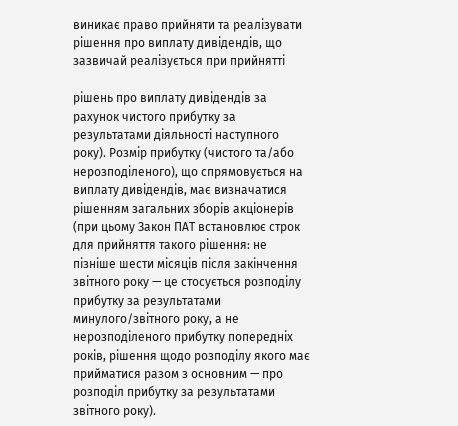виникає право прийняти та реалізувати рішення про виплату дивідендів, що зазвичай реалізується при прийнятті

рішень про виплату дивідендів за рахунок чистого прибутку за результатами діяльності наступного року). Розмір прибутку (чистого та/або нерозподіленого), що спрямовується на виплату дивідендів, має визначатися рішенням загальних зборів акціонерів (при цьому Закон ПАТ встановлює строк для прийняття такого рішення: не пізніше шести місяців після закінчення звітного року — це стосується розподілу прибутку за результатами минулого/звітного року, а не нерозподіленого прибутку попередніх років, рішення щодо розподілу якого має прийматися разом з основним — про розподіл прибутку за результатами звітного року).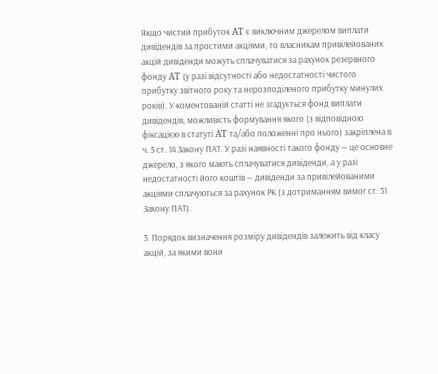Якщо чистий прибуток AT є виключним джерелом виплати дивідендів за простими акціями, то власникам привілейованих акцій дивіденди можуть сплачуватися за рахунок резервного фонду AT (у разі відсутності або недостатності чистого прибутку звітного року та нерозподіленого прибутку минулих років). У коментованій статті не згадується фонд виплати дивідендів, можливість формування якого (з відповідною фіксацією в статуті AT та/або положенні про нього) закріплена в ч. 5 ст. 14 Закону ПАТ. У разі наявності такого фонду — це основне джерело, з якого мають сплачуватися дивіденди, а у разі недостатності його коштів — дивіденди за привілейованими акціями сплачуються за рахунок РК (з дотриманням вимог ст. 31 Закону ПАТ).

3. Порядок визначення розміру дивідендів залежить від класу акцій, за якими вони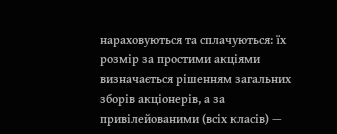нараховуються та сплачуються: їх розмір за простими акціями визначається рішенням загальних зборів акціонерів, а за привілейованими (всіх класів) —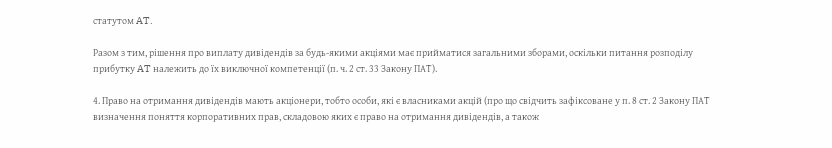статутом AT.

Разом з тим, рішення про виплату дивідендів за будь-якими акціями має прийматися загальними зборами, оскільки питання розподілу прибутку AT належить до їх виключної компетенції (п. ч. 2 ст. 33 Закону ПАТ).

4. Право на отримання дивідендів мають акціонери, тобто особи, які є власниками акцій (про що свідчить зафіксоване у п. 8 ст. 2 Закону ПАТ визначення поняття корпоративних прав, складовою яких є право на отримання дивідендів, а також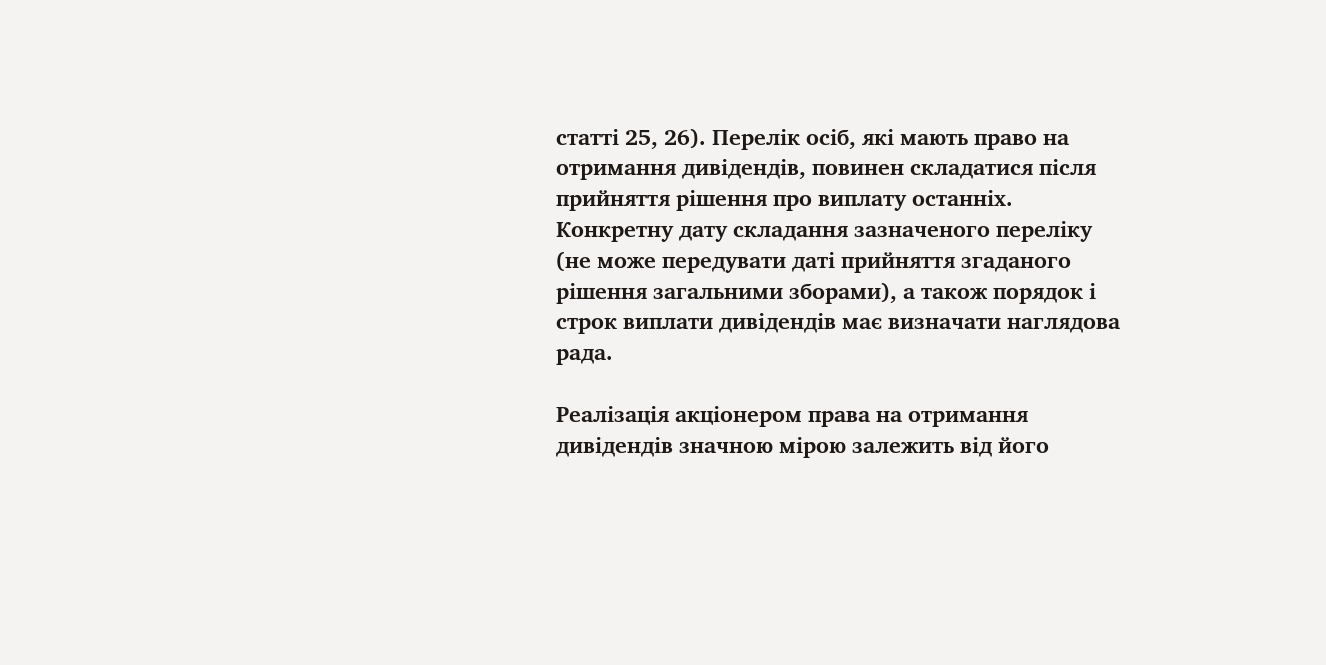статті 25, 26). Перелік осіб, які мають право на отримання дивідендів, повинен складатися після прийняття рішення про виплату останніх. Конкретну дату складання зазначеного переліку (не може передувати даті прийняття згаданого рішення загальними зборами), а також порядок і строк виплати дивідендів має визначати наглядова рада.

Реалізація акціонером права на отримання дивідендів значною мірою залежить від його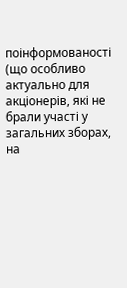поінформованості (що особливо актуально для акціонерів, які не брали участі у загальних зборах, на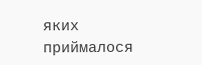яких приймалося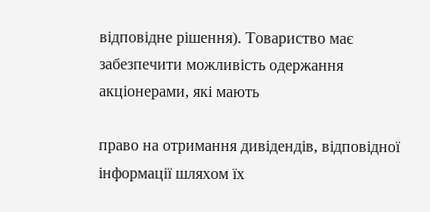відповідне рішення). Товариство має забезпечити можливість одержання акціонерами, які мають

право на отримання дивідендів, відповідної інформації шляхом їх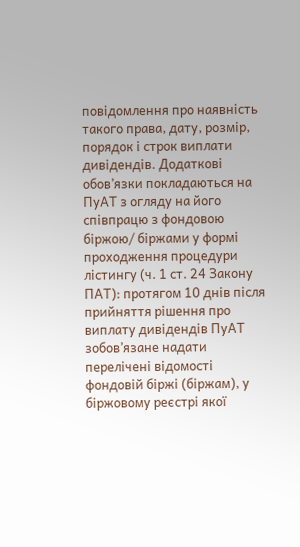повідомлення про наявність такого права, дату, розмір, порядок і строк виплати дивідендів. Додаткові обов’язки покладаються на ПуАТ з огляду на його співпрацю з фондовою біржою/ біржами у формі проходження процедури лістингу (ч. 1 ст. 24 Закону ПАТ): протягом 10 днів після прийняття рішення про виплату дивідендів ПуАТ зобов’язане надати перелічені відомості фондовій біржі (біржам), у біржовому реєстрі якої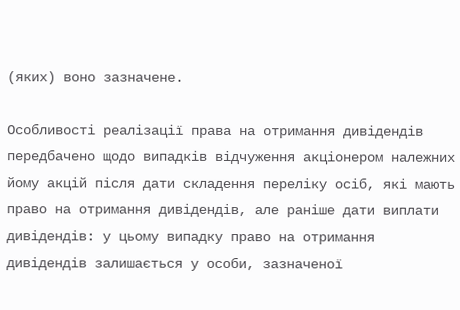(яких) воно зазначене.

Особливості реалізації права на отримання дивідендів передбачено щодо випадків відчуження акціонером належних йому акцій після дати складення переліку осіб, які мають право на отримання дивідендів, але раніше дати виплати дивідендів: у цьому випадку право на отримання дивідендів залишається у особи, зазначеної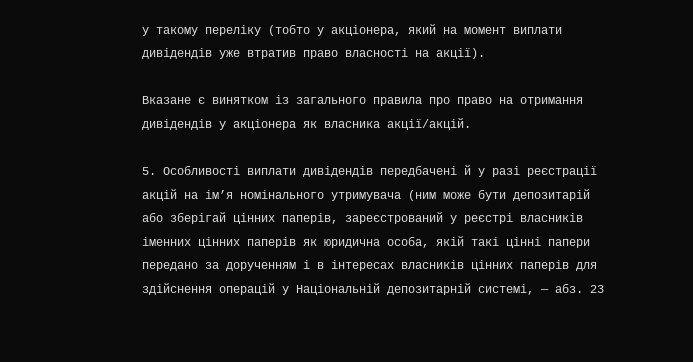у такому переліку (тобто у акціонера, який на момент виплати дивідендів уже втратив право власності на акції).

Вказане є винятком із загального правила про право на отримання дивідендів у акціонера як власника акції/акцій.

5. Особливості виплати дивідендів передбачені й у разі реєстрації акцій на ім’я номінального утримувача (ним може бути депозитарій або зберігай цінних паперів, зареєстрований у реєстрі власників іменних цінних паперів як юридична особа, якій такі цінні папери передано за дорученням і в інтересах власників цінних паперів для здійснення операцій у Національній депозитарній системі, — абз. 23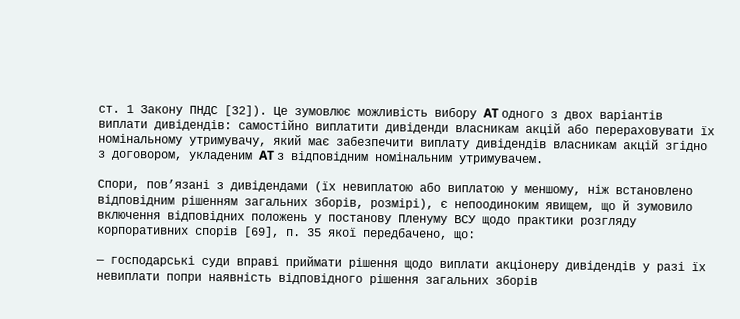ст. 1 Закону ПНДС [32]). Це зумовлює можливість вибору AT одного з двох варіантів виплати дивідендів: самостійно виплатити дивіденди власникам акцій або перераховувати їх номінальному утримувачу, який має забезпечити виплату дивідендів власникам акцій згідно з договором, укладеним AT з відповідним номінальним утримувачем.

Спори, пов’язані з дивідендами (їх невиплатою або виплатою у меншому, ніж встановлено відповідним рішенням загальних зборів, розмірі), є непоодиноким явищем, що й зумовило включення відповідних положень у постанову Пленуму ВСУ щодо практики розгляду корпоративних спорів [69], п. 35 якої передбачено, що:

— господарські суди вправі приймати рішення щодо виплати акціонеру дивідендів у разі їх невиплати попри наявність відповідного рішення загальних зборів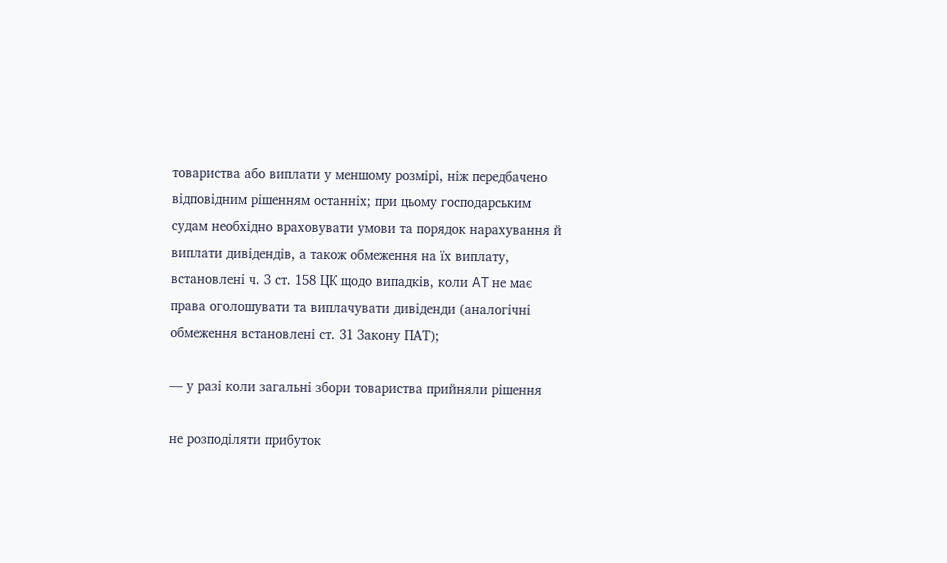товариства або виплати у меншому розмірі, ніж передбачено відповідним рішенням останніх; при цьому господарським судам необхідно враховувати умови та порядок нарахування й виплати дивідендів, а також обмеження на їх виплату, встановлені ч. З ст. 158 ЦК щодо випадків, коли AT не має права оголошувати та виплачувати дивіденди (аналогічні обмеження встановлені ст. 31 Закону ПАТ);

— у разі коли загальні збори товариства прийняли рішення

не розподіляти прибуток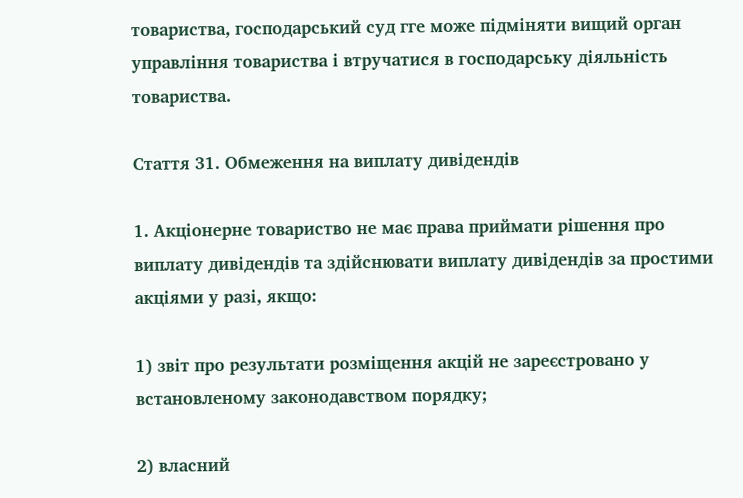товариства, господарський суд гге може підміняти вищий орган управління товариства і втручатися в господарську діяльність товариства.

Стаття 31. Обмеження на виплату дивідендів

1. Акціонерне товариство не має права приймати рішення про виплату дивідендів та здійснювати виплату дивідендів за простими акціями у разі, якщо:

1) звіт про результати розміщення акцій не зареєстровано у встановленому законодавством порядку;

2) власний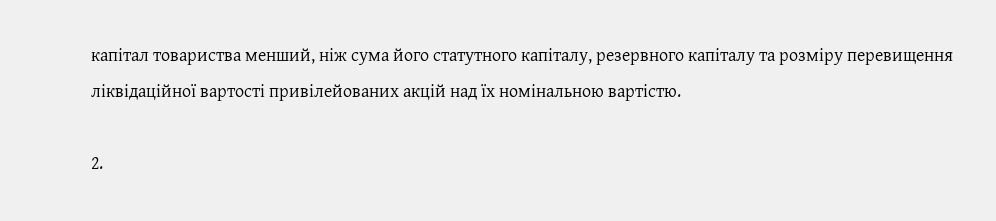капітал товариства менший, ніж сума його статутного капіталу, резервного капіталу та розміру перевищення ліквідаційної вартості привілейованих акцій над їх номінальною вартістю.

2.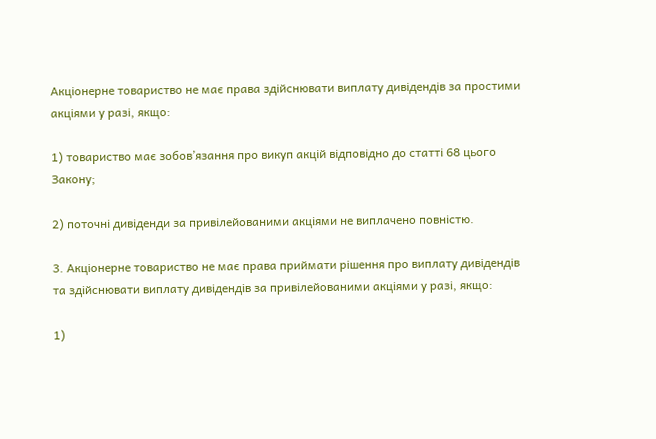Акціонерне товариство не має права здійснювати виплату дивідендів за простими акціями у разі, якщо:

1) товариство має зобов’язання про викуп акцій відповідно до статті 68 цього Закону;

2) поточні дивіденди за привілейованими акціями не виплачено повністю.

3. Акціонерне товариство не має права приймати рішення про виплату дивідендів та здійснювати виплату дивідендів за привілейованими акціями у разі, якщо:

1)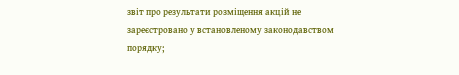звіт про результати розміщення акцій не зареєстровано у встановленому законодавством порядку;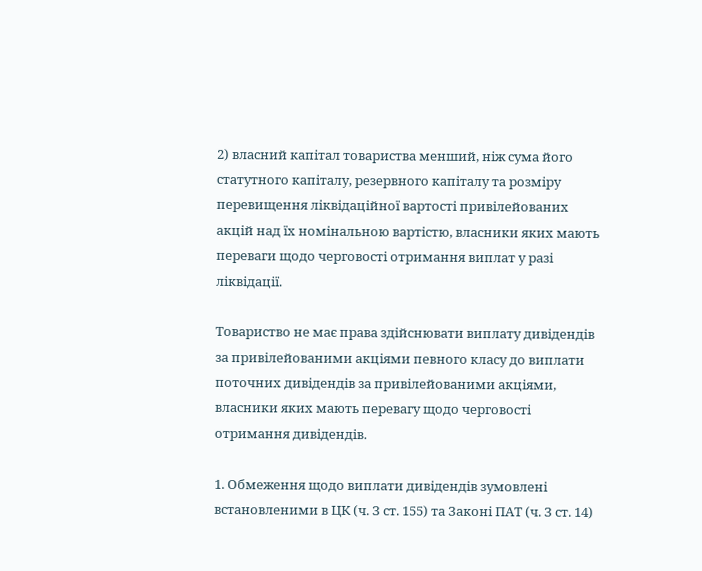2) власний капітал товариства менший, ніж сума його статутного капіталу, резервного капіталу та розміру перевищення ліквідаційної вартості привілейованих акцій над їх номінальною вартістю, власники яких мають переваги щодо черговості отримання виплат у разі ліквідації.

Товариство не має права здійснювати виплату дивідендів за привілейованими акціями певного класу до виплати поточних дивідендів за привілейованими акціями, власники яких мають перевагу щодо черговості отримання дивідендів.

1. Обмеження щодо виплати дивідендів зумовлені встановленими в ЦК (ч. З ст. 155) та Законі ПАТ (ч. З ст. 14)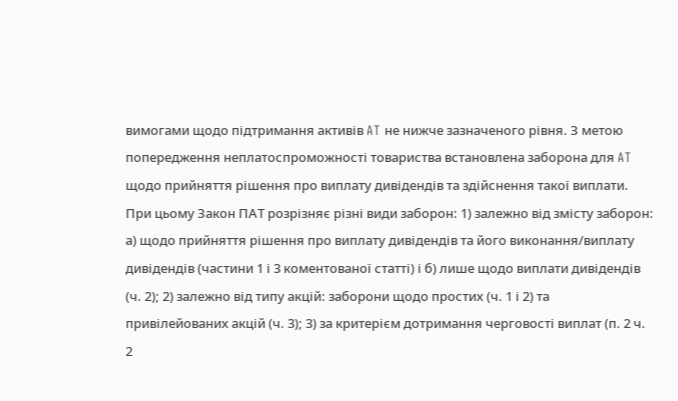вимогами щодо підтримання активів AT не нижче зазначеного рівня. З метою попередження неплатоспроможності товариства встановлена заборона для AT щодо прийняття рішення про виплату дивідендів та здійснення такої виплати. При цьому Закон ПАТ розрізняє різні види заборон: 1) залежно від змісту заборон: а) щодо прийняття рішення про виплату дивідендів та його виконання/виплату дивідендів (частини 1 і 3 коментованої статті) і б) лише щодо виплати дивідендів (ч. 2); 2) залежно від типу акцій: заборони щодо простих (ч. 1 і 2) та привілейованих акцій (ч. 3); 3) за критерієм дотримання черговості виплат (п. 2 ч. 2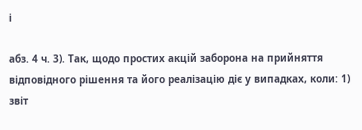і

абз. 4 ч. 3). Так, щодо простих акцій заборона на прийняття відповідного рішення та його реалізацію діє у випадках, коли: 1) звіт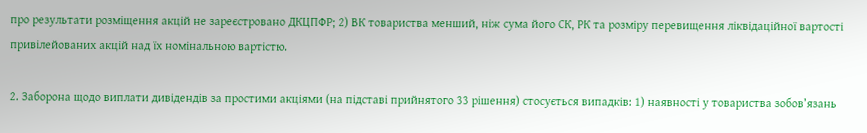про результати розміщення акцій не зареєстровано ДКЦПФР; 2) ВК товариства менший, ніж сума його СК, РК та розміру перевищення ліквідаційної вартості привілейованих акцій над їх номінальною вартістю.

2. Заборона щодо виплати дивідендів за простими акціями (на підставі прийнятого 33 рішення) стосується випадків: 1) наявності у товариства зобов’язань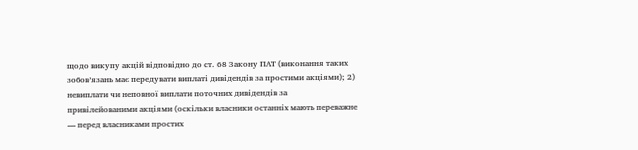щодо викупу акцій відповідно до ст. 68 Закону ПАТ (виконання таких зобов’язань має передувати виплаті дивідендів за простими акціями); 2) невиплати чи неповної виплати поточних дивідендів за привілейованими акціями (оскільки власники останніх мають переважне — перед власниками простих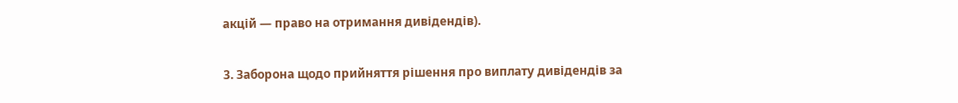акцій — право на отримання дивідендів).

3. Заборона щодо прийняття рішення про виплату дивідендів за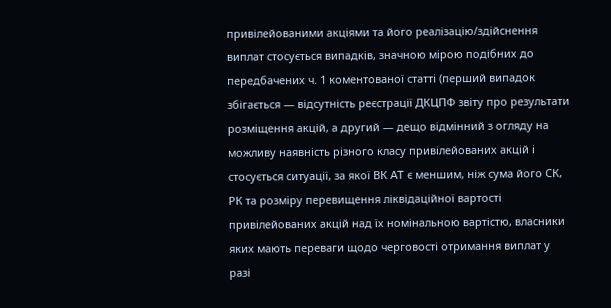привілейованими акціями та його реалізацію/здійснення виплат стосується випадків, значною мірою подібних до передбачених ч. 1 коментованої статті (перший випадок збігається — відсутність реєстрації ДКЦПФ звіту про результати розміщення акцій, а другий — дещо відмінний з огляду на можливу наявність різного класу привілейованих акцій і стосується ситуації, за якої ВК AT є меншим, ніж сума його СК, РК та розміру перевищення ліквідаційної вартості привілейованих акцій над їх номінальною вартістю, власники яких мають переваги щодо черговості отримання виплат у разі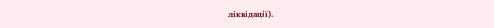ліквідації).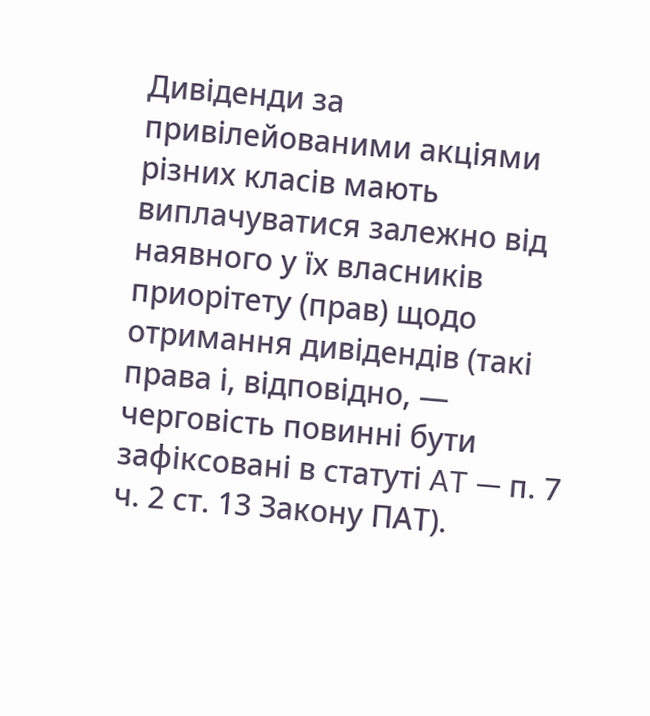Дивіденди за привілейованими акціями різних класів мають виплачуватися залежно від наявного у їх власників приорітету (прав) щодо отримання дивідендів (такі права і, відповідно, — черговість повинні бути зафіксовані в статуті AT — п. 7 ч. 2 ст. 13 Закону ПАТ).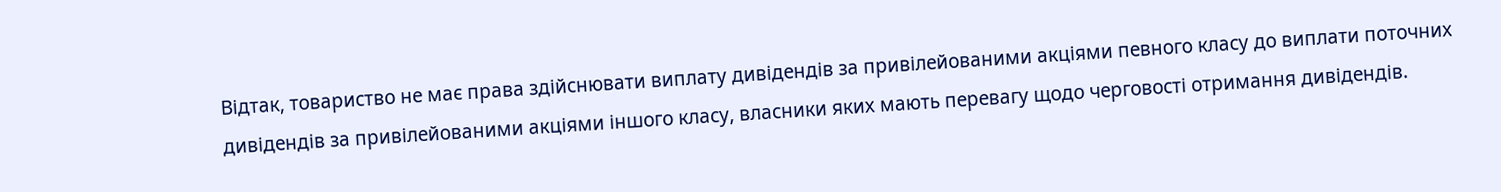Відтак, товариство не має права здійснювати виплату дивідендів за привілейованими акціями певного класу до виплати поточних дивідендів за привілейованими акціями іншого класу, власники яких мають перевагу щодо черговості отримання дивідендів.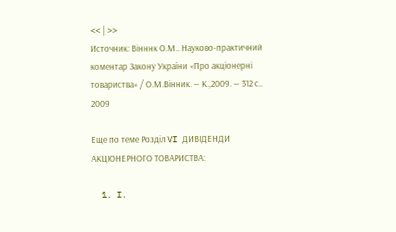<< | >>
Источник: Вінннк О.М.. Науково-практичний коментар Закону України «Про акціонерні товариства» / О.М.Вінник. — К.,2009. — 312 с.. 2009

Еще по теме Розділ VI ДИВІДЕНДИ АКЦІОНЕРНОГО ТОВАРИСТВА:

  1. I.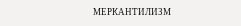МЕРКАНТИЛИЗМ